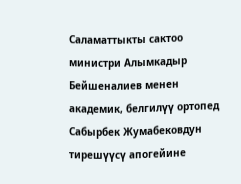Саламаттыкты сактоо министри Алымкадыр Бейшеналиев менен академик, белгилүү ортопед Сабырбек Жумабековдун тирешүүсү апогейине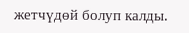жетчүдөй болуп калды.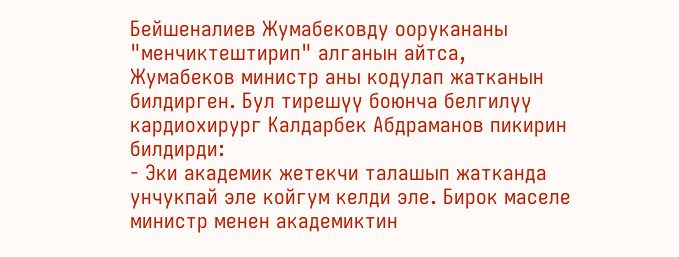Бейшеналиев Жумабековду оорукананы "менчиктештирип" алганын айтса, Жумабеков министр аны кодулап жатканын билдирген. Бул тирешүү боюнча белгилүү кардиохирург Калдарбек Абдраманов пикирин билдирди:
- Эки академик жетекчи талашып жатканда унчукпай эле койгум келди эле. Бирок маселе министр менен академиктин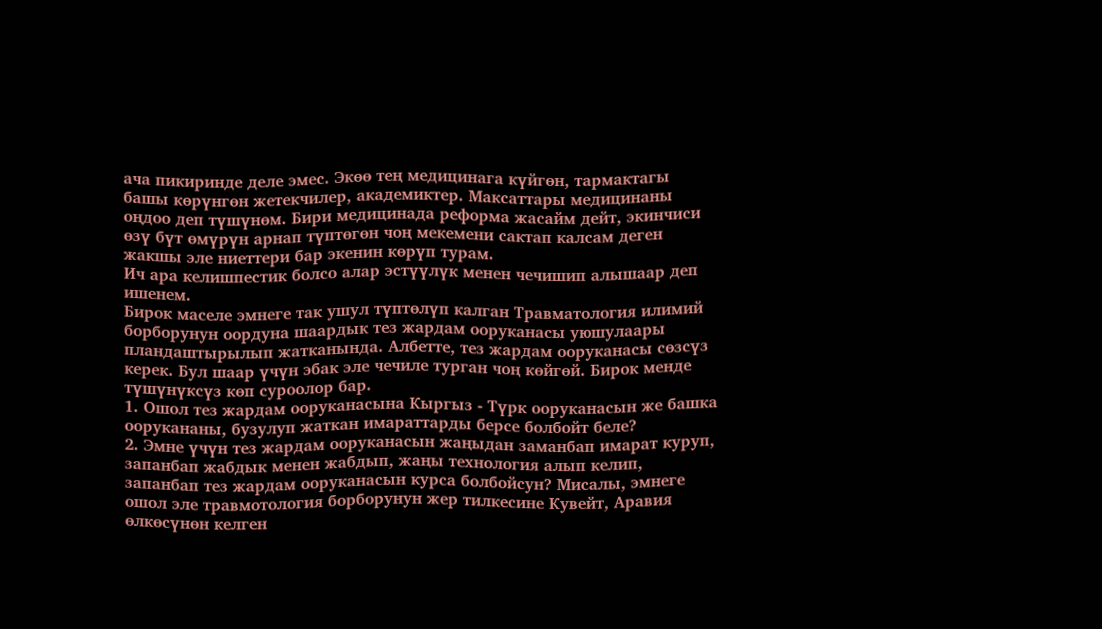ача пикиринде деле эмес. Экөө тең медицинага күйгөн, тармактагы башы көрүнгөн жетекчилер, академиктер. Максаттары медицинаны оңдоо деп түшүнөм. Бири медицинада реформа жасайм дейт, экинчиси өзү бүт өмүрүн арнап түптөгөн чоң мекемени сактап калсам деген жакшы эле ниеттери бар экенин көрүп турам.
Ич ара келишпестик болсо алар эстүүлүк менен чечишип алышаар деп ишенем.
Бирок маселе эмнеге так ушул түптөлүп калган Травматология илимий борборунун оордуна шаардык тез жардам ооруканасы уюшулаары пландаштырылып жатканында. Албетте, тез жардам ооруканасы сөзсүз керек. Бул шаар үчүн эбак эле чечиле турган чоң көйгөй. Бирок менде түшүнүксүз көп суроолор бар.
1. Ошол тез жардам ооруканасына Кыргыз - Түрк ооруканасын же башка оорукананы, бузулуп жаткан имараттарды берсе болбойт беле?
2. Эмне үчүн тез жардам ооруканасын жаңыдан заманбап имарат куруп, запанбап жабдык менен жабдып, жаңы технология алып келип, запанбап тез жардам ооруканасын курса болбойсун? Мисалы, эмнеге ошол эле травмотология борборунун жер тилкесине Кувейт, Аравия өлкөсүнөн келген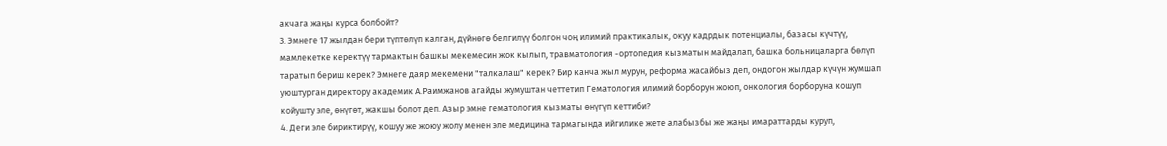акчага жаңы курса болбойт?
3. Эмнеге 17 жылдан бери түптөлүп калган, дүйнөгө белгилүү болгон чоң илимий практикалык, окуу кадрдык потенциалы, базасы күчтүү, мамлекетке керектүү тармактын башкы мекемесин жок кылып, травматология -ортопедия кызматын майдалап, башка больницаларга бөлүп таратып бериш керек? Эмнеге даяр мекемени "талкалаш" керек? Бир канча жыл мурун, реформа жасайбыз деп, ондогон жылдар күчүн жумшап уюштурган директору академик А.Раимжанов агайды жумуштан четтетип Гематология илимий борборун жоюп, онкология борборуна кошуп койушту эле, өнүгөт, жакшы болот деп. Азыр эмне гематология кызматы өнүгүп кеттиби?
4. Деги эле бириктирүү, кошуу же жоюу жолу менен эле медицина тармагында ийгилике жете алабызбы же жаңы имараттарды куруп,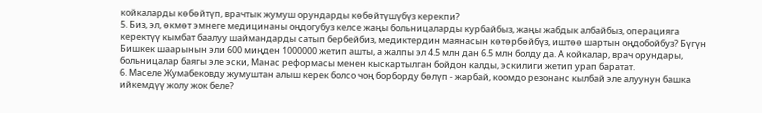койкаларды көбөйтүп, врачтык жумуш орундарды көбөйтүшүбүз керекпи?
5. Биз, эл, өкмөт эмнеге медицинаны оңдогубуз келсе жаңы больницаларды курбайбыз, жаңы жабдык албайбыз, операцияга керектүү кымбат баалуу шаймандарды сатып бербейбиз, медиктердин маянасын көтөрбөйбүз, иштөө шартын оңдобойбуз? Бүгүн Бишкек шаарынын эли 600 миңден 1000000 жетип ашты, а жалпы эл 4.5 млн дан 6.5 млн болду да. А койкалар, врач орундары, больницалар баягы эле эски, Манас реформасы менен кыскартылган бойдон калды, эскилиги жетип урап баратат.
6. Маселе Жумабековду жумуштан алыш керек болсо чоң борборду бөлүп - жарбай, коомдо резонанс кылбай эле алуунун башка ийкемдүү жолу жок беле?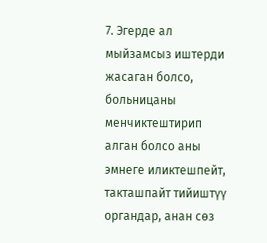7. Эгерде ал мыйзамсыз иштерди жасаган болсо, больницаны менчиктештирип алган болсо аны эмнеге иликтешпейт, такташпайт тийиштүү органдар, анан сөз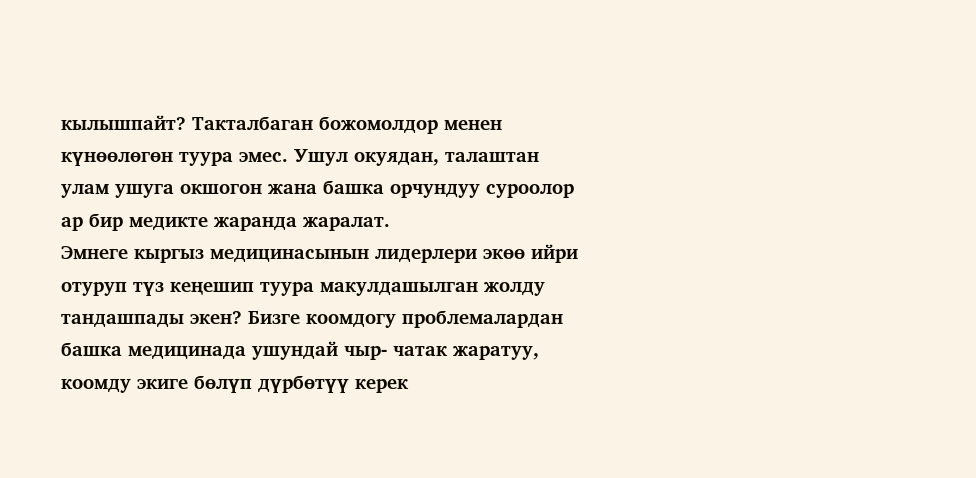кылышпайт? Такталбаган божомолдор менен күнөөлөгөн туура эмес. Ушул окуядан, талаштан улам ушуга окшогон жана башка орчундуу суроолор ар бир медикте жаранда жаралат.
Эмнеге кыргыз медицинасынын лидерлери экөө ийри отуруп түз кеңешип туура макулдашылган жолду тандашпады экен? Бизге коомдогу проблемалардан башка медицинада ушундай чыр- чатак жаратуу, коомду экиге бөлүп дүрбөтүү керек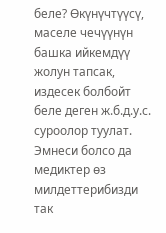беле? Өкүнүчтүүсү, маселе чечүүнүн башка ийкемдүү жолун тапсак, издесек болбойт беле деген ж.б.д.у.с. суроолор туулат. Эмнеси болсо да медиктер өз милдеттерибизди так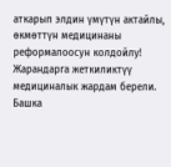аткарып элдин үмүтүн актайлы, өкмөттүн медицинаны реформалоосун колдойлу! Жарандарга жеткиликтүү медициналык жардам берели. Башка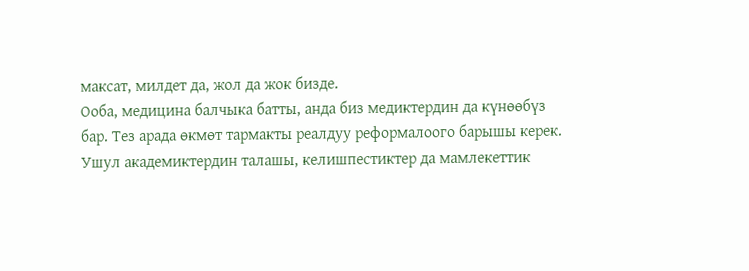максат, милдет да, жол да жок бизде.
Ооба, медицина балчыка батты, анда биз медиктердин да күнөөбүз бар. Тез арада өкмөт тармакты реалдуу реформалоого барышы керек. Ушул академиктердин талашы, келишпестиктер да мамлекеттик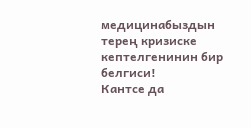медицинабыздын терең кризиске кептелгенинин бир белгиси!
Кантсе да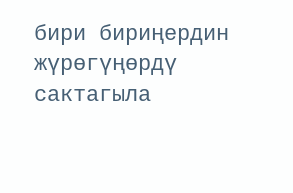бири бириңердин жүрөгүңөрдү сактагыла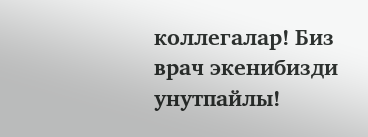коллегалар! Биз врач экенибизди унутпайлы!